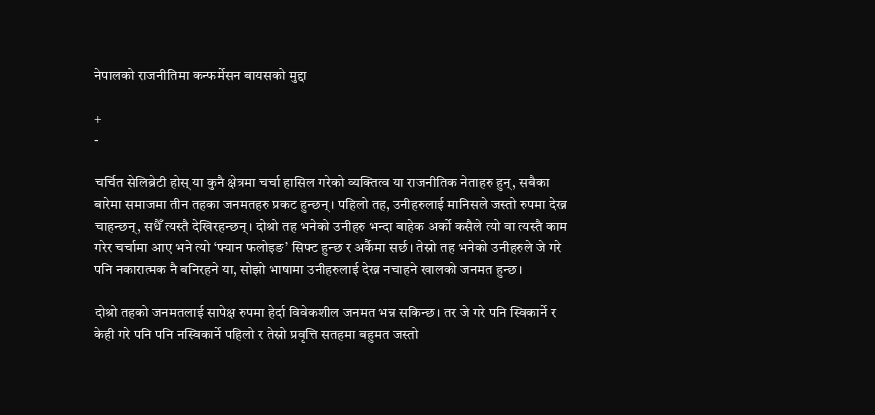नेपालको राजनीतिमा कन्फर्मेसन बायसको मुद्दा

+
-

चर्चित सेलिब्रेटी होस् या कुनै क्षेत्रमा चर्चा हासिल गरेको व्यक्तित्व या राजनीतिक नेताहरु हुन्, सबैका बारेमा समाजमा तीन तहका जनमतहरु प्रकट हुन्छन्। पहिलो तह, उनीहरुलाई मानिसले जस्तो रुपमा देख्न चाहन्छन्, सधैँ त्यस्तै देखिरहन्छन्। दोश्रो तह भनेको उनीहरु भन्दा बाहेक अर्को कसैले त्यो वा त्यस्तै काम गरेर चर्चामा आए भने त्यो ‘फ्यान फलोइङ’ सिफ्ट हुन्छ र अर्कैमा सर्छ। तेस्रो तह भनेको उनीहरुले जे गरे पनि नकारात्मक नै बनिरहने या, सोझो भाषामा उनीहरुलाई देख्न नचाहने खालको जनमत हुन्छ।

दोश्रो तहको जनमतलाई सापेक्ष रुपमा हेर्दा विवेकशील जनमत भन्न सकिन्छ। तर जे गरे पनि स्विकार्ने र केही गरे पनि पनि नस्विकार्ने पहिलो र तेस्रो प्रवृत्ति सतहमा बहुमत जस्तो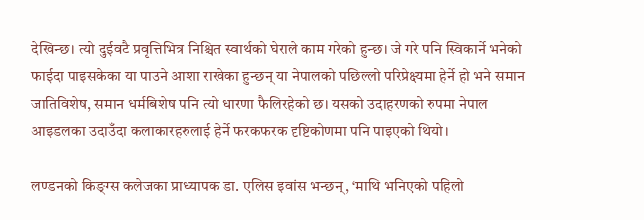देखिन्छ। त्यो दुईवटै प्रवृत्तिभित्र निश्चित स्वार्थको घेराले काम गरेको हुन्छ। जे गरे पनि स्विकार्ने भनेको फाईदा पाइसकेका या पाउने आशा राखेका हुन्छन् या नेपालको पछिल्लो परिप्रेक्ष्यमा हेर्ने हो भने समान जातिविशेष, समान धर्मबिशेष पनि त्यो धारणा फैलिरहेको छ। यसको उदाहरणको रुपमा नेपाल आइडलका उदाउँदा कलाकारहरुलाई हेर्ने फरकफरक दृष्टिकोणमा पनि पाइएको थियो।

लण्डनको किङ्ग्स कलेजका प्राध्यापक डा. एलिस इवांस भन्छन्, ‘माथि भनिएको पहिलो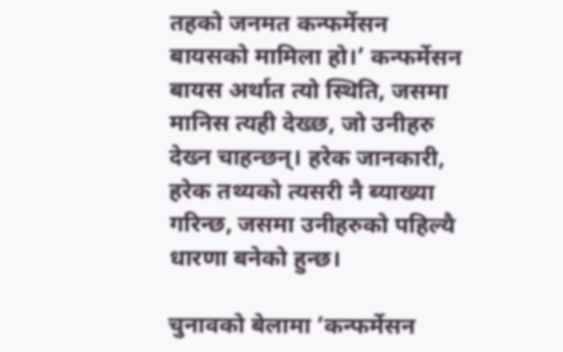तहको जनमत कन्फर्मेसन बायसको मामिला हो।’ कन्फर्मेसन बायस अर्थात त्यो स्थिति, जसमा मानिस त्यही देख्छ, जो उनीहरु देख्न चाहन्छन्। हरेक जानकारी, हरेक तथ्यको त्यसरी नै ब्याख्या गरिन्छ, जसमा उनीहरुको पहिल्यै धारणा बनेको हुन्छ।

चुनावको बेलामा ‘कन्फर्मेसन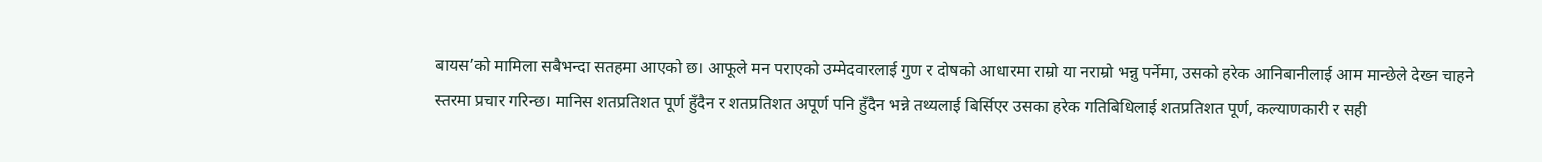बायस’को मामिला सबैभन्दा सतहमा आएको छ। आफूले मन पराएको उम्मेदवारलाई गुण र दोषको आधारमा राम्रो या नराम्रो भन्नु पर्नेमा, उसको हरेक आनिबानीलाई आम मान्छेले देख्न चाहने स्तरमा प्रचार गरिन्छ। मानिस शतप्रतिशत पूर्ण हुँदैन र शतप्रतिशत अपूर्ण पनि हुँदैन भन्ने तथ्यलाई बिर्सिएर उसका हरेक गतिबिधिलाई शतप्रतिशत पूर्ण, कल्याणकारी र सही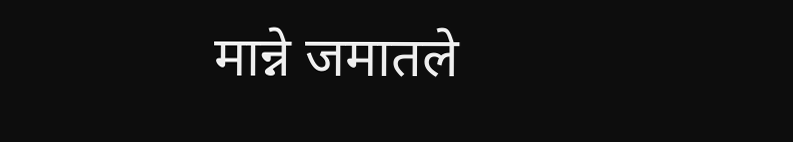मान्ने जमातले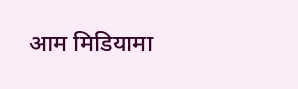आम मिडियामा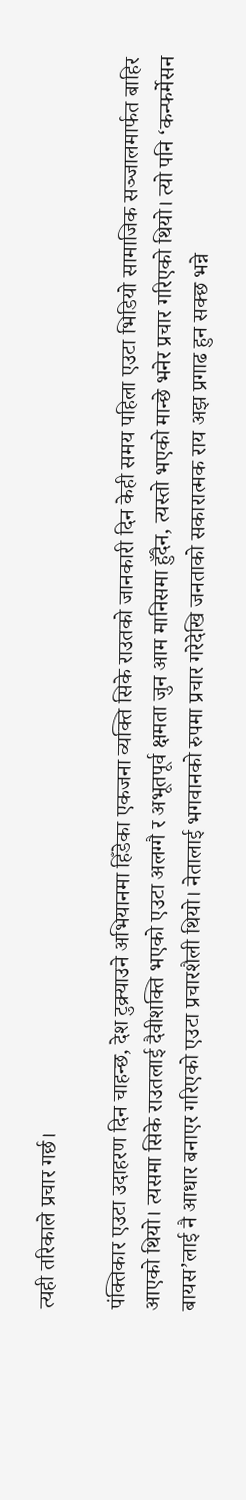त्यही तरिकाले प्रचार गर्छ।

पंक्तिकार एउटा उदाहरण दिन चाहन्छ, देश टुक्र्याउने अभियानमा हिँडेका एकजना व्यक्ति सिके राउतको जानकारी दिन केही समय पहिला एउटा भिडियो सामाजिक सञ्जालमार्फत बाहिर आएको थियो। त्यसमा सिके राउतलाई दैवीशक्ति भएको एउटा अलग्गै र अभूतपूर्व क्षमता जुन आम मानिसमा हुँदैन, त्यस्तो भएको मान्छे भनेर प्रचार गरिएको थियो। त्यो पनि ‘कन्फर्मेसन बायस’लाई नै आधार बनाएर गरिएको एउटा प्रचारशैली थियो। नेतालाई भगवानको रुपमा प्रचार गरेदेखि जनताको सकारात्मक राय अझ प्रगाढ हुन सक्छ भन्ने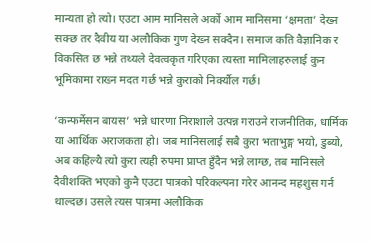मान्यता हो त्यो। एउटा आम मानिसले अर्को आम मानिसमा ‘क्षमता’ देख्न सक्छ तर दैवीय या अलौकिक गुण देख्न सक्दैन। समाज कति वैज्ञानिक र विकसित छ भन्ने तथ्यले देवत्वकृत गरिएका त्यस्ता मामिलाहरुलाई कुन भूमिकामा राख्न मदत गर्छ भन्ने कुराको निर्क्यौल गर्छ।

‘कन्फर्मेसन बायस’ भन्ने धारणा निराशाले उत्पन्न गराउने राजनीतिक, धार्मिक या आर्थिक अराजकता हो। जब मानिसलाई सबै कुरा भताभुङ्ग भयो, डुब्यो, अब कहिल्यै त्यो कुरा त्यही रुपमा प्राप्त हुँदैन भन्ने लाग्छ, तब मानिसले दैवीशक्ति भएको कुनै एउटा पात्रको परिकल्पना गरेर आनन्द महशुस गर्न थाल्दछ। उसले त्यस पात्रमा अलौकिक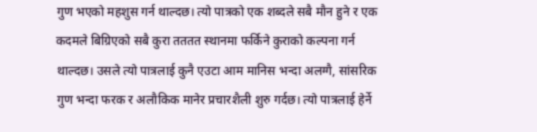गुण भएको महशुस गर्न थाल्दछ। त्यो पात्रको एक शब्दले सबै मौन हुने र एक कदमले बिग्रिएको सबै कुरा तततत स्थानमा फर्किने कुराको कल्पना गर्न थाल्दछ। उसले त्यो पात्रलाई कुनै एउटा आम मानिस भन्दा अलग्गै, सांसरिक गुण भन्दा फरक र अलौकिक मानेर प्रचारशैली शुरु गर्दछ। त्यो पात्रलाई हेर्ने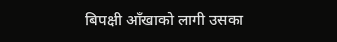बिपक्षी आँखाको लागी उसका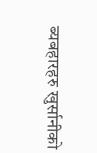ब्यबहारहरु खुर्सानीको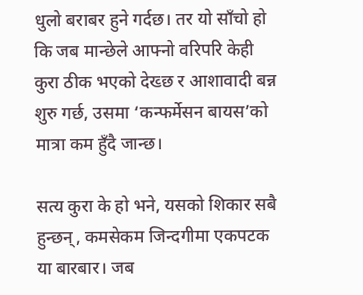धुलो बराबर हुने गर्दछ। तर यो साँचो हो कि जब मान्छेले आफ्नो वरिपरि केही कुरा ठीक भएको देख्छ र आशावादी बन्न शुरु गर्छ, उसमा ‘कन्फर्मेसन बायस’को मात्रा कम हुँदै जान्छ।

सत्य कुरा के हो भने, यसको शिकार सबै हुन्छन्, कमसेकम जिन्दगीमा एकपटक या बारबार। जब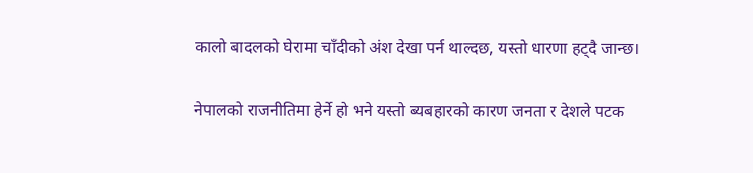कालो बादलको घेरामा चाँदीको अंश देखा पर्न थाल्दछ, यस्तो धारणा हट्दै जान्छ।

नेपालको राजनीतिमा हेर्ने हो भने यस्तो ब्यबहारको कारण जनता र देशले पटक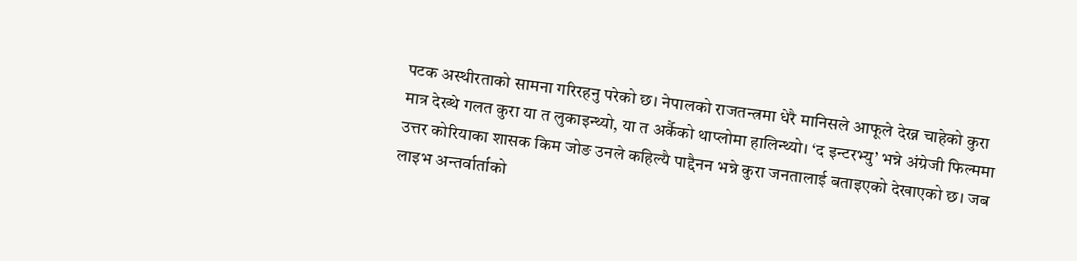पटक अस्थीरताको सामना गरिरहनु परेको छ। नेपालको राजतन्त्रमा धेरै मानिसले आफूले देख्न चाहेको कुरा मात्र देख्थे गलत कुरा या त लुकाइन्थ्यो, या त अर्कैको थाप्लोमा हालिन्थ्यो। ‘द इन्टरभ्यु’ भन्ने अंग्रेजी फिल्ममा उत्तर कोरियाका शासक किम जोङ उनले कहिल्यै पाद्दैनन भन्ने कुरा जनतालाई बताइएको देखाएको छ। जब लाइभ अन्तर्वार्ताको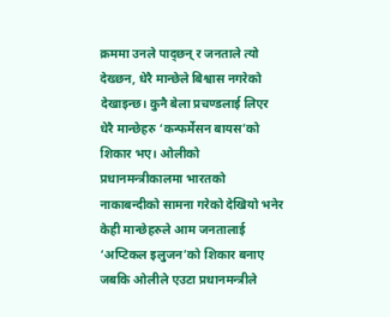क्रममा उनले पाद्छन् र जनताले त्यो देख्छन, धेरै मान्छेले बिश्वास नगरेको देखाइन्छ। कुनै बेला प्रचण्डलाई लिएर धेरै मान्छेहरु ‘कन्फर्मेसन बायस’को शिकार भए। ओलीको प्रधानमन्त्रीकालमा भारतको नाकाबन्दीको सामना गरेको देखियो भनेर केही मान्छेहरुले आम जनतालाई ‘अप्टिकल इलुजन’को शिकार बनाए जबकि ओलीले एउटा प्रधानमन्त्रीले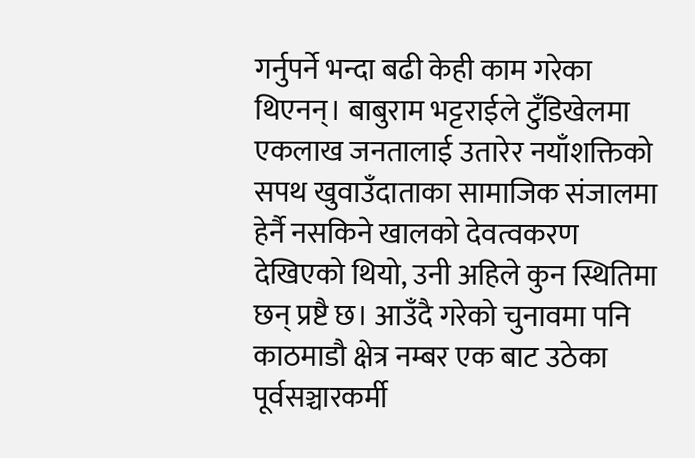गर्नुपर्ने भन्दा बढी केही काम गरेका थिएनन्। बाबुराम भट्टराईले टुँडिखेलमा एकलाख जनतालाई उतारेर नयाँशक्तिको सपथ खुवाउँदाताका सामाजिक संजालमा हेर्नै नसकिने खालको देवत्वकरण देखिएको थियो, उनी अहिले कुन स्थितिमा छन् प्रष्टै छ। आउँदै गरेको चुनावमा पनि काठमाडौ क्षेत्र नम्बर एक बाट उठेका पूर्वसञ्चारकर्मी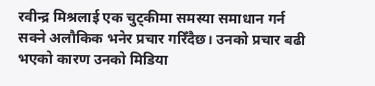रवीन्द्र मिश्रलाई एक चुट्कीमा समस्या समाधान गर्न सक्ने अलौकिक भनेर प्रचार गरिँदैछ। उनको प्रचार बढी भएको कारण उनको मिडिया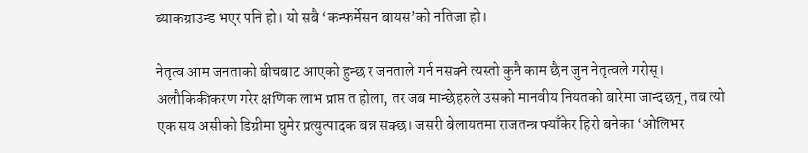ब्याकग्राउन्ड भएर पनि हो। यो सबै ‘कन्फर्मेसन बायस’को नतिजा हो।

नेतृत्व आम जनताको बीचबाट आएको हुन्छ र जनताले गर्न नसक्ने त्यस्तो कुनै काम छैन जुन नेतृत्वले गरोस्। अलौकिकीकरण गरेर क्षणिक लाभ प्राप्त त होला, तर जब मान्छेहरुले उसको मानवीय नियतको बारेमा जान्दछन्, तब त्यो एक सय असीको डिग्रीमा घुमेर प्रत्युत्पादक बन्न सक्छ। जसरी बेलायतमा राजतन्त्र फ्याँकेर हिरो बनेका ‘ओलिभर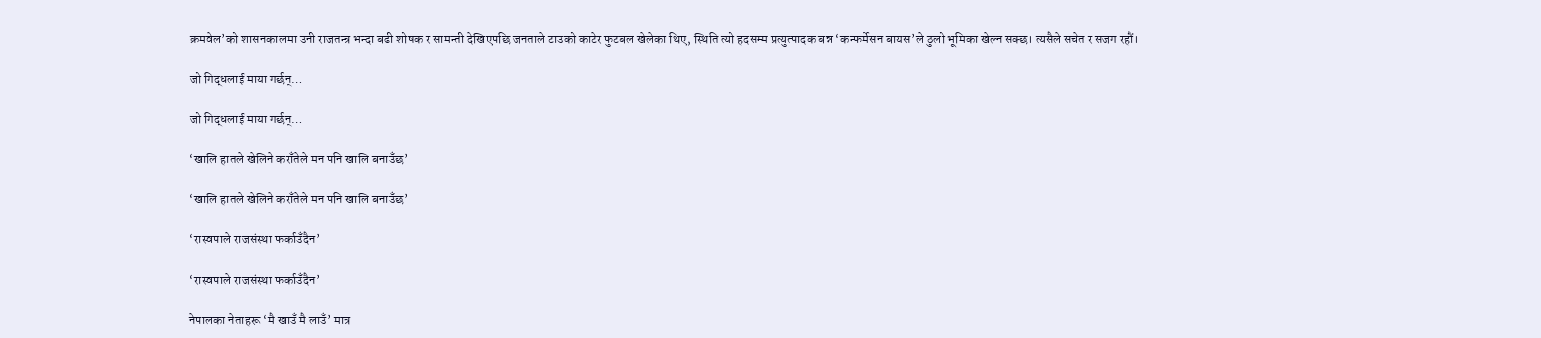क्रमवेल’को शासनकालमा उनी राजतन्त्र भन्दा बढी शोषक र सामन्ती देखिएपछि जनताले टाउको काटेर फुटबल खेलेका थिए, स्थिति त्यो हदसम्म प्रत्युत्पादक बन्न ‘कन्फर्मेसन बायस’ले ठुलो भूमिका खेल्न सक्छ। त्यसैले सचेत र सजग रहौं।

जो गिद्धलाई माया गर्छन्…

जो गिद्धलाई माया गर्छन्…

‘खालि हातले खेलिने कराँतेले मन पनि खालि बनाउँछ’

‘खालि हातले खेलिने कराँतेले मन पनि खालि बनाउँछ’

‘रास्वपाले राजसंस्था फर्काउँदैन’

‘रास्वपाले राजसंस्था फर्काउँदैन’

नेपालका नेताहरू ‘मै खाउँ मै लाउँ’ मात्र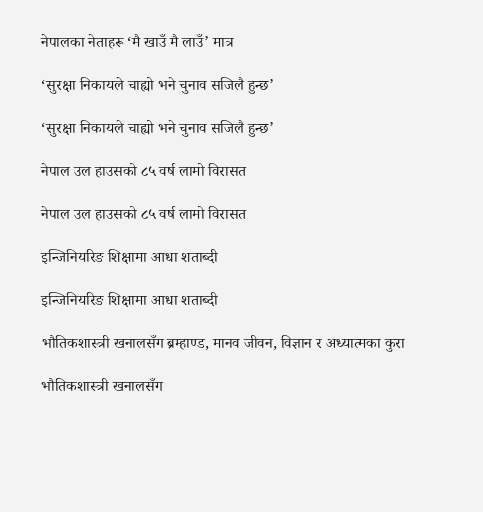नेपालका नेताहरू ‘मै खाउँ मै लाउँ’ मात्र

‘सुरक्षा निकायले चाह्यो भने चुनाव सजिलै हुन्छ’

‘सुरक्षा निकायले चाह्यो भने चुनाव सजिलै हुन्छ’

नेपाल उल हाउसको ८५ वर्ष लामो विरासत

नेपाल उल हाउसको ८५ वर्ष लामो विरासत

इन्जिनियरिङ शिक्षामा आधा शताब्दी

इन्जिनियरिङ शिक्षामा आधा शताब्दी

भौतिकशास्त्री खनालसँग ब्रम्हाण्ड, मानव जीवन, विज्ञान र अध्यात्मका कुरा

भौतिकशास्त्री खनालसँग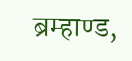ब्रम्हाण्ड,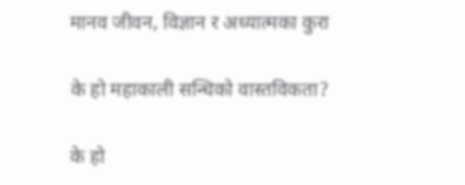मानव जीवन, विज्ञान र अध्यात्मका कुरा

के हो महाकाली सन्धिको वास्तविकता?

के हो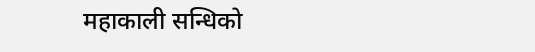महाकाली सन्धिको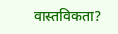वास्तविकता?